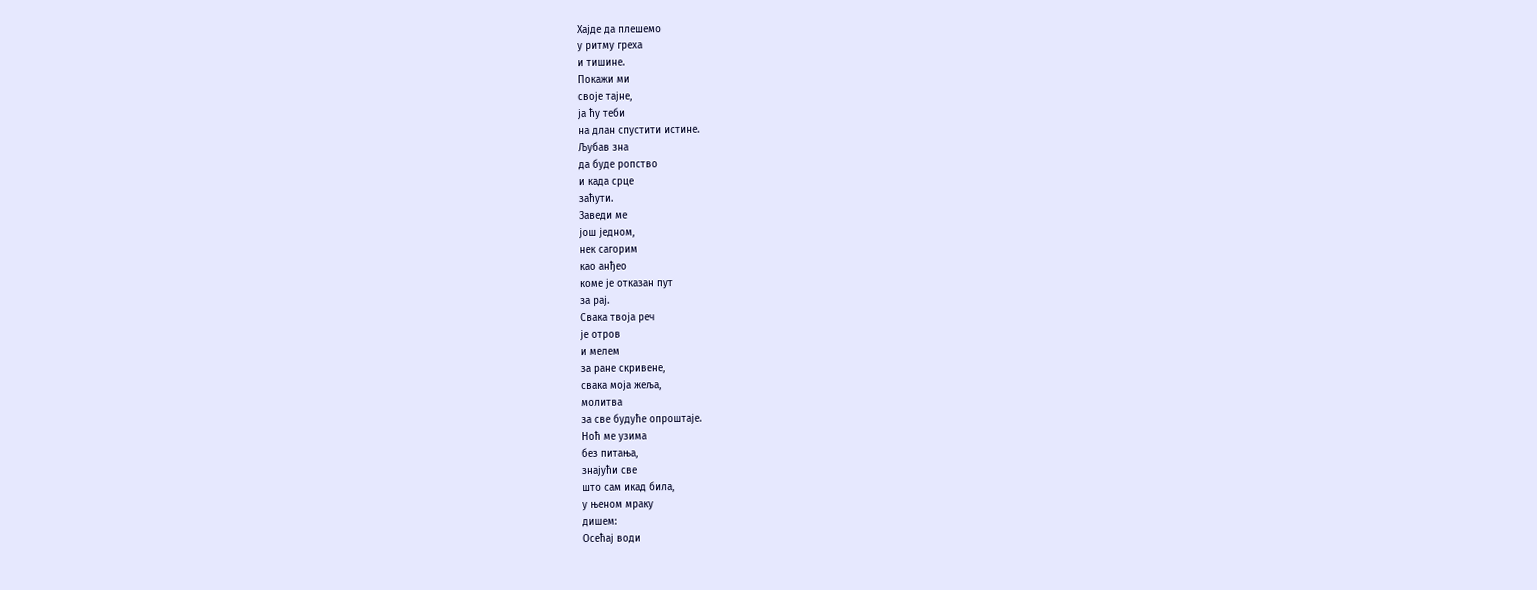Хајде да плешемо
у ритму греха
и тишине.
Покажи ми
своје тајне,
ја ћу теби
на длан спустити истине.
Љубав зна
да буде ропство
и када срце
заћути.
Заведи ме
још једном,
нек сагорим
као анђео
коме је отказан пут
за рај.
Свака твоја реч
је отров
и мелем
за ране скривене,
свака моја жеља,
молитва
за све будуће опроштаје.
Ноћ ме узима
без питања,
знајући све
што сам икад била,
у њеном мраку
дишем:
Осећај води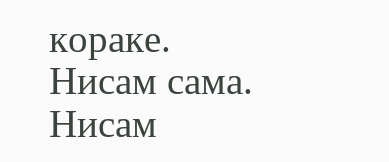кораке.
Нисам сама.
Нисам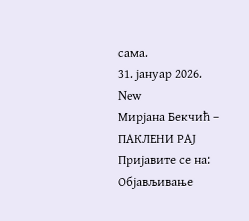сама.
31. јануар 2026.
New
Мирјана Бекчић – ПАКЛЕНИ РАЈ
Пријавите се на:
Објављивање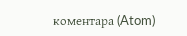коментара (Atom)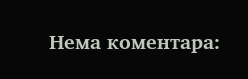Нема коментара: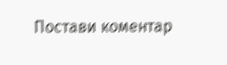Постави коментар